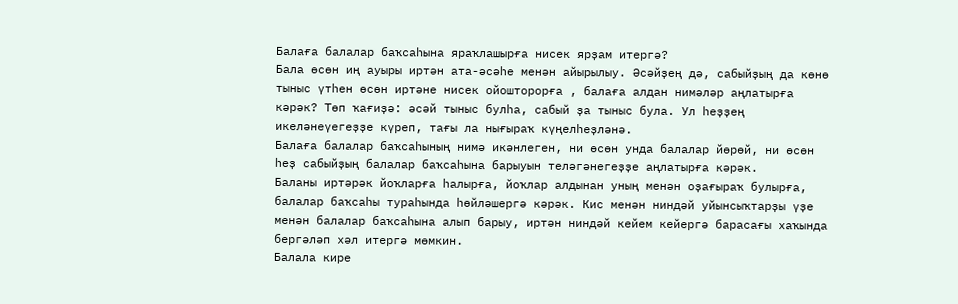Балаға балалар баҡсаһына яраҡлашырға нисек ярҙам итергә?
Бала өсөн иң ауыры иртән ата-әсәһе менән айырылыу. Әсәйҙең дә, сабыйҙың да көнө тыныс үтһен өсөн иртәне нисек ойошторорға , балаға алдан нимәләр аңлатырға кәрәк? Төп ҡағиҙә: әсәй тыныс булһа, сабый ҙа тыныс була. Ул һеҙҙең икеләнеүегеҙҙе күреп, тағы ла нығыраҡ күңелһеҙләнә.
Балаға балалар баҡсаһының нимә икәнлеген, ни өсөн унда балалар йөрөй, ни өсөн һеҙ сабыйҙың балалар баҡсаһына барыуын теләгәнегеҙҙе аңлатырға кәрәк.
Баланы иртәрәк йоҡларға һалырға, йоҡлар алдынан уның менән оҙағыраҡ булырға, балалар баҡсаһы тураһында һөйләшергә кәрәк. Кис менән ниндәй уйынсыҡтарҙы үҙе менән балалар баҡсаһына алып барыу, иртән ниндәй кейем кейергә барасағы хаҡында бергәләп хәл итергә мөмкин.
Балала кире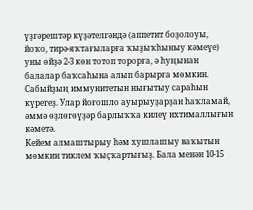үҙгәрештәр күҙәтелгәндә (аппетит боҙолоуы, йоҡо, тирә-яҡтағыларға ҡыҙыҡһыныу кәмеүе) уны өйҙә 2-3 көн тотоп торорға, ә һуңынан балалар баҡсаһына алып барырға мөмкин.
Сабыйҙың иммунитетын нығытыу сараһын күрегеҙ. Улар йоғошло ауырыуҙарҙан һаҡламай, әммә өҙлөгөүҙәр барлыҡҡа килеү ихтималлығын кәметә.
Кейем алмаштырыу һәм хушлашыу ваҡытын мөмкин тиклем ҡыҫҡартығыҙ. Бала менән 10-15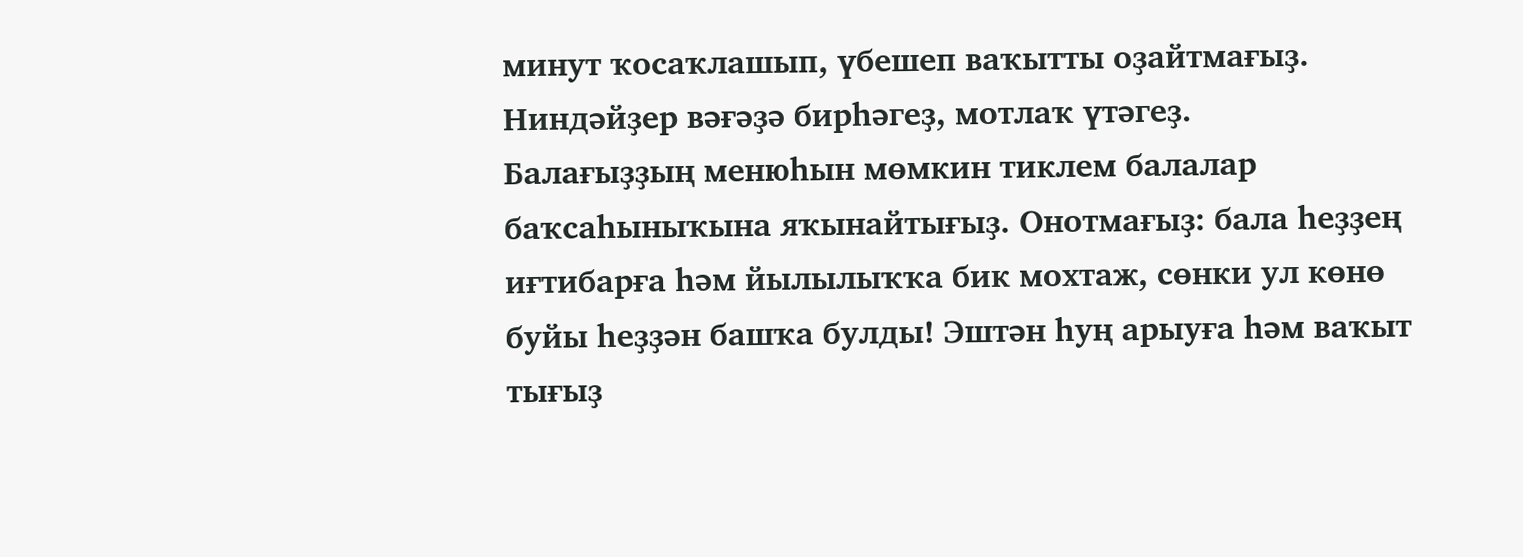минут ҡосаҡлашып, үбешеп ваҡытты оҙайтмағыҙ. Ниндәйҙер вәғәҙә бирһәгеҙ, мотлаҡ үтәгеҙ.
Балағыҙҙың менюһын мөмкин тиклем балалар баҡсаһыныҡына яҡынайтығыҙ. Онотмағыҙ: бала һеҙҙең иғтибарға һәм йылылыҡҡа бик мохтаж, сөнки ул көнө буйы һеҙҙән башҡа булды! Эштән һуң арыуға һәм ваҡыт тығыҙ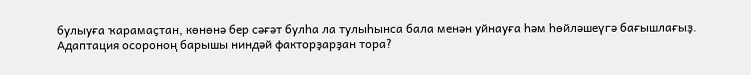булыуға ҡарамаҫтан, көнөнә бер сәғәт булһа ла тулыһынса бала менән уйнауға һәм һөйләшеүгә бағышлағыҙ.
Адаптация осороноң барышы ниндәй факторҙарҙан тора?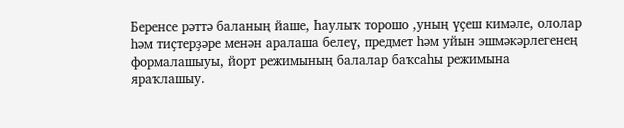Беренсе рәттә баланың йаше, Һаулыҡ торошо ,уның үҫеш кимәле, ололар һәм тиҫтерҙәре менән аралаша белеү, предмет һәм уйын эшмәкәрлегенең формалашыуы, йорт режимының балалар баҡсаһы режимына яраҡлашыу.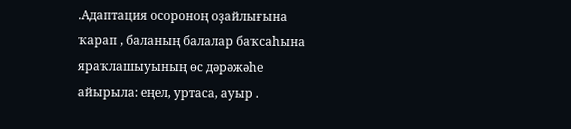.Адаптация осороноң оҙайлығына ҡарап , баланың балалар баҡсаһына яраҡлашыуының өс дәрәжәһе айырыла: еңел, уртаса, ауыр .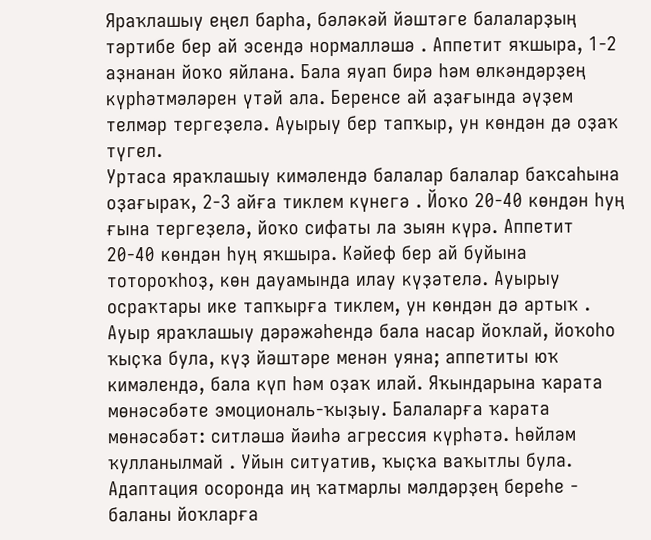Яраҡлашыу еңел барһа, бәләкәй йәштәге балаларҙың тәртибе бер ай эсендә нормалләшә . Аппетит яҡшыра, 1-2 аҙнанан йоҡо яйлана. Бала яуап бирә һәм өлкәндәрҙең күрһәтмәләрен үтәй ала. Беренсе ай аҙағында әүҙем телмәр тергеҙелә. Ауырыу бер тапҡыр, ун көндән дә оҙаҡ түгел.
Уртаса яраҡлашыу кимәлендә балалар балалар баҡсаһына оҙағыраҡ, 2-3 айға тиклем күнегә . Йоҡо 20-40 көндән һуң ғына тергеҙелә, йоҡо сифаты ла зыян күрә. Аппетит 20-40 көндән һуң яҡшыра. Кәйеф бер ай буйына тотороҡһоҙ, көн дауамында илау күҙәтелә. Ауырыу осраҡтары ике тапҡырға тиклем, ун көндән дә артыҡ .
Ауыр яраҡлашыу дәрәжәһендә бала насар йоҡлай, йоҡоһо ҡыҫҡа була, күҙ йәштәре менән уяна; аппетиты юҡ кимәлендә, бала күп һәм оҙаҡ илай. Яҡындарына ҡарата мөнәсәбәте эмоциональ-ҡыҙыу. Балаларға ҡарата мөнәсәбәт: ситләшә йәиһә агрессия күрһәтә. Һөйләм ҡулланылмай . Уйын ситуатив, ҡыҫҡа ваҡытлы була.
Адаптация осоронда иң ҡатмарлы мәлдәрҙең береһе - баланы йоҡларға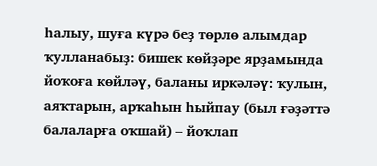һалыу, шуға күрә беҙ төрлө алымдар ҡулланабыҙ: бишек көйҙәре ярҙамында йоҡоға көйләү, баланы иркәләү: ҡулын, аяҡтарын, арҡаһын һыйпау (был ғәҙәттә балаларға оҡшай) – йоҡлап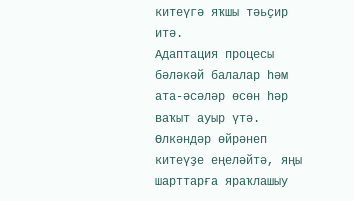китеүгә яҡшы тәьҫир итә.
Адаптация процесы бәләкәй балалар һәм ата-әсәләр өсөн һәр ваҡыт ауыр үтә. Өлкәндәр өйрәнеп китеүҙе еңеләйтә, яңы шарттарға яраҡлашыу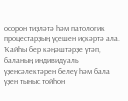осорон тиҙләтә һәм патологик процестарҙың үҫешен иҫкәртә ала.
Ҡайһы бер кәңәштәрҙе үтәп, баланың индивидуаль үҙенсәлектәрен белеү һәм бала үҙен тыныс тойһон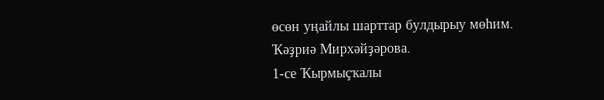өсөн уңайлы шарттар булдырыу мөһим.
Ҡәҙриә Мирхәйҙәрова.
1-се Ҡырмыҫҡалы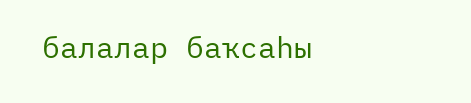балалар баҡсаһы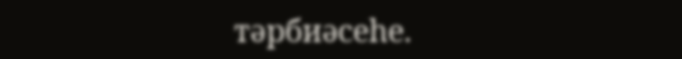тәрбиәсеһе.